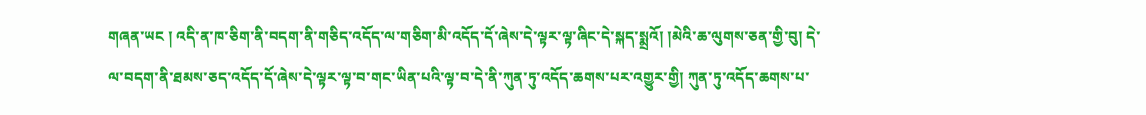གཞན་ཡང ། འདི་ན་ཁ་ཅིག་ནི་བདག་ནི་གཅིད་འདོད་ལ་གཅིག་མི་འདོད་དོ་ཞེས་དེ་ལྟར་ལྟ་ཞིང་དེ་སྐད་སྨྲའོ། །མེའི་ཆ་ལུགས་ཅན་གྱི་བུ། དེ་ལ་བདག་ནི་ཐམས་ཅད་འདོད་དོ་ཞེས་དེ་ལྟར་ལྟ་བ་གང་ཡིན་པའི་ལྟ་བ་དེ་ནི་ཀུན་ཏུ་འདོད་ཆགས་པར་འགྱུར་གྱི། ཀུན་ཏུ་འདོད་ཆགས་པ་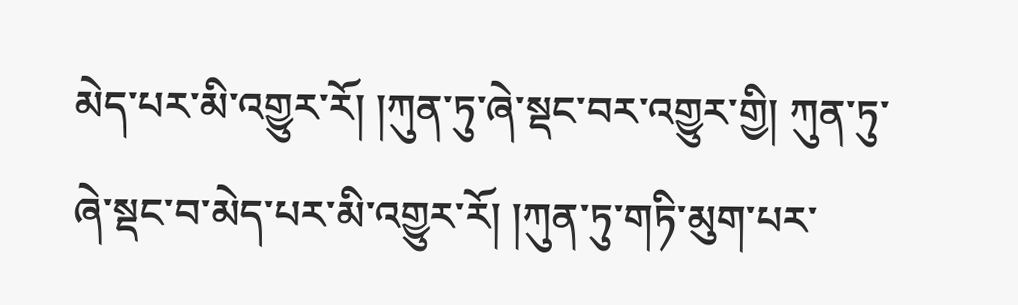མེད་པར་མི་འགྱུར་རོ། །ཀུན་ཏུ་ཞེ་སྡང་བར་འགྱུར་གྱི། ཀུན་ཏུ་ཞེ་སྡང་བ་མེད་པར་མི་འགྱུར་རོ། །ཀུན་ཏུ་གཏི་མུག་པར་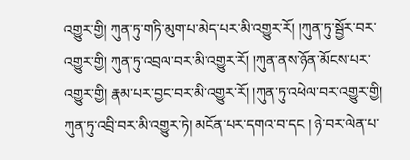འགྱུར་གྱི། ཀུན་ཏུ་གཏི་མུག་པ་མེད་པར་མི་འགྱུར་རོ། །ཀུན་ཏུ་སྦྱོར་བར་འགྱུར་གྱི། ཀུན་ཏུ་འབྲལ་བར་མི་འགྱུར་རོ། །ཀུན་ནས་ཉོན་མོངས་པར་འགྱུར་གྱི། རྣམ་པར་བྱང་བར་མི་འགྱུར་རོ། །ཀུན་ཏུ་འཕེལ་བར་འགྱུར་གྱི། ཀུན་ཏུ་འབྲི་བར་མི་འགྱུར་ཏེ། མངོན་པར་དགའ་བ་དང ། ཉེ་བར་ལེན་པ་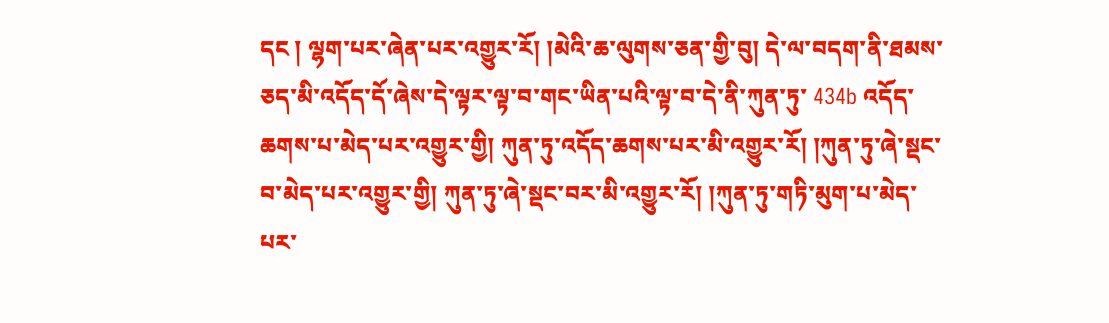དང ། ལྷག་པར་ཞེན་པར་འགྱུར་རོ། །མེའི་ཆ་ལུགས་ཅན་གྱི་བུ། དེ་ལ་བདག་ནི་ཐམས་ཅད་མི་འདོད་དོ་ཞེས་དེ་ལྟར་ལྟ་བ་གང་ཡིན་པའི་ལྟ་བ་དེ་ནི་ཀུན་ཏུ་ 434b འདོད་ཆགས་པ་མེད་པར་འགྱུར་གྱི། ཀུན་ཏུ་འདོད་ཆགས་པར་མི་འགྱུར་རོ། །ཀུན་ཏུ་ཞེ་སྡང་བ་མེད་པར་འགྱུར་གྱི། ཀུན་ཏུ་ཞེ་སྡང་བར་མི་འགྱུར་རོ། །ཀུན་ཏུ་གཏི་མུག་པ་མེད་པར་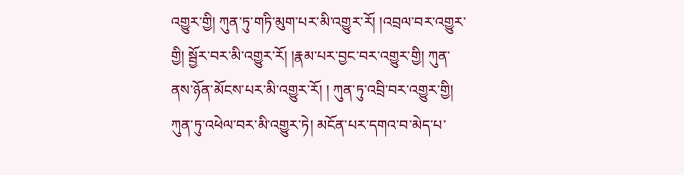འགྱུར་གྱི། ཀུན་ཏུ་གཏི་མུག་པར་མི་འགྱུར་རོ། །འབྲལ་བར་འགྱུར་གྱི། སྦྱོར་བར་མི་འགྱུར་རོ། །རྣམ་པར་བྱང་བར་འགྱུར་གྱི། ཀུན་ནས་ཉོན་མོངས་པར་མི་འགྱུར་རོ། ། ཀུན་ཏུ་འབྲི་བར་འགྱུར་གྱི། ཀུན་ཏུ་འཕེལ་བར་མི་འགྱུར་ཏེ། མངོན་པར་དགའ་བ་མེད་པ་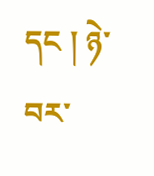དང ། ཉེ་བར་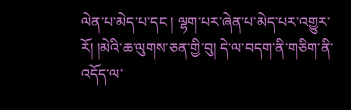ལེན་པ་མེད་པ་དང ། ལྷག་པར་ཞེན་པ་མེད་པར་འགྱུར་རོ། །མེའི་ཆ་ལུགས་ཅན་གྱི་བུ། དེ་ལ་བདག་ནི་གཅིག་ནི་འདོད་ལ་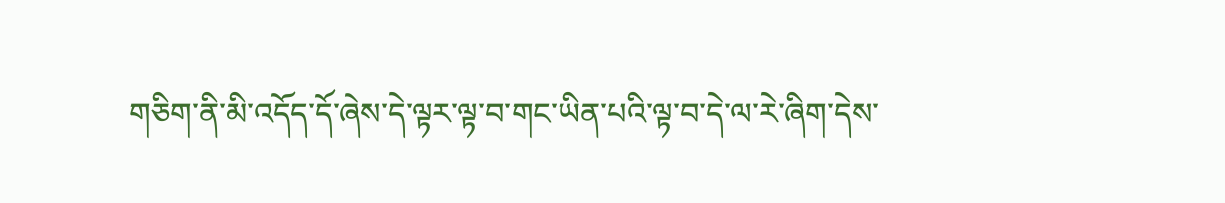གཅིག་ནི་མི་འདོད་དོ་ཞེས་དེ་ལྟར་ལྟ་བ་གང་ཡིན་པའི་ལྟ་བ་དེ་ལ་རེ་ཞིག་དེས་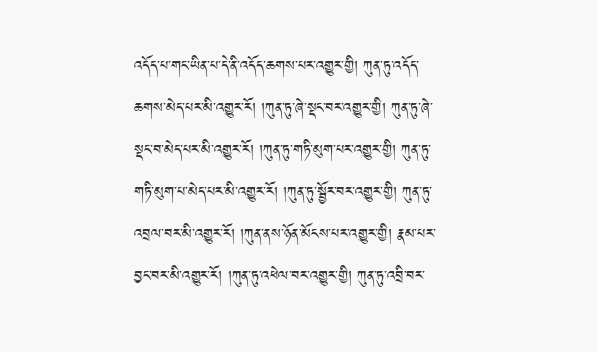འདོད་པ་གང་ཡིན་པ་དེ་ནི་འདོད་ཆགས་པར་འགྱུར་གྱི། ཀུན་ཏུ་འདོད་ཆགས་མེད་པར་མི་འགྱུར་རོ། །ཀུན་ཏུ་ཞེ་སྡང་བར་འགྱུར་གྱི། ཀུན་ཏུ་ཞེ་སྡང་བ་མེད་པར་མི་འགྱུར་རོ། །ཀུན་ཏུ་གཏི་མུག་པར་འགྱུར་གྱི། ཀུན་ཏུ་གཏི་མུག་པ་མེད་པར་མི་འགྱུར་རོ། །ཀུན་ཏུ་སྦྱོར་བར་འགྱུར་གྱི། ཀུན་ཏུ་འབྲལ་བར་མི་འགྱུར་རོ། །ཀུན་ནས་ཉོན་མོངས་པར་འགྱུར་གྱི། རྣམ་པར་བྱང་བར་མི་འགྱུར་རོ། །ཀུན་ཏུ་འཕེལ་བར་འགྱུར་གྱི། ཀུན་ཏུ་འབྲི་བར་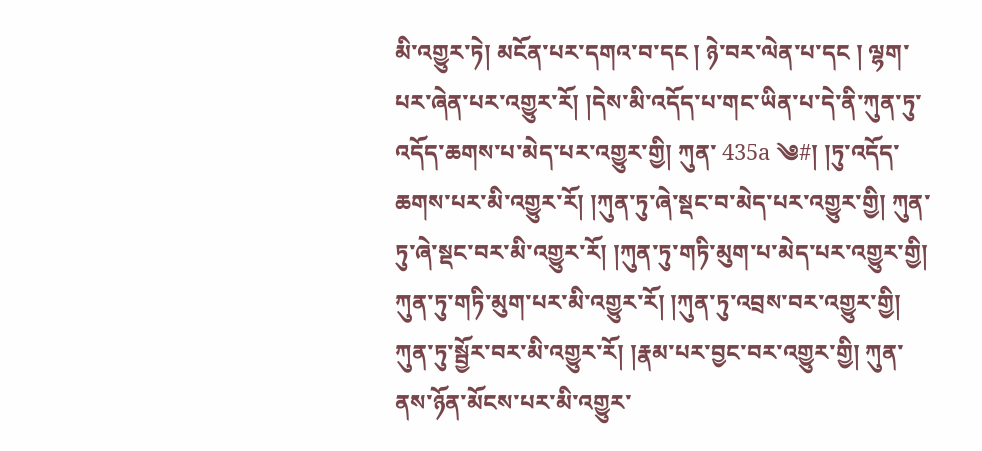མི་འགྱུར་ཏེ། མངོན་པར་དགའ་བ་དང ། ཉེ་བར་ལེན་པ་དང ། ལྷག་པར་ཞེན་པར་འགྱུར་རོ། །དེས་མི་འདོད་པ་གང་ཡིན་པ་དེ་ནི་ཀུན་ཏུ་འདོད་ཆགས་པ་མེད་པར་འགྱུར་གྱི། ཀུན་ 435a ༄#། །ཏུ་འདོད་ཆགས་པར་མི་འགྱུར་རོ། །ཀུན་ཏུ་ཞེ་སྡང་བ་མེད་པར་འགྱུར་གྱི། ཀུན་ཏུ་ཞེ་སྡང་བར་མི་འགྱུར་རོ། །ཀུན་ཏུ་གཏི་མུག་པ་མེད་པར་འགྱུར་གྱི། ཀུན་ཏུ་གཏི་མུག་པར་མི་འགྱུར་རོ། །ཀུན་ཏུ་འབྲས་བར་འགྱུར་གྱི། ཀུན་ཏུ་སྦྱོར་བར་མི་འགྱུར་རོ། །རྣམ་པར་བྱང་བར་འགྱུར་གྱི། ཀུན་ནས་ཉོན་མོངས་པར་མི་འགྱུར་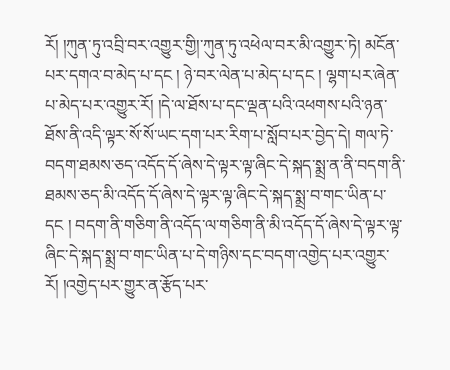རོ། །ཀུན་ཏུ་འབྲི་བར་འགྱུར་གྱི།་ཀུན་ཏུ་འཕེལ་བར་མི་འགྱུར་ཏེ། མངོན་པར་དགའ་བ་མེད་པ་དང ། ཉེ་བར་ལེན་པ་མེད་པ་དང ། ལྷག་པར་ཞེན་པ་མེད་པར་འགྱུར་རོ། །དེ་ལ་ཐོས་པ་དང་ལྡན་པའི་འཕགས་པའི་ཉན་ཐོས་ནི་འདི་ལྟར་སོ་སོ་ཡང་དག་པར་རིག་པ་སློབ་པར་བྱེད་དེ། གལ་ཏེ་བདག་ཐམས་ཅད་འདོད་དོ་ཞེས་དེ་ལྟར་ལྟ་ཞིང་དེ་སྐད་སྨྲ་ན་ནི་བདག་ནི་ཐམས་ཅད་མི་འདོད་དོ་ཞེས་དེ་ལྟར་ལྟ་ཞིང་དེ་སྐད་སྨྲ་བ་གང་ཡིན་པ་དང ། བདག་ནི་གཅིག་ནི་འདོད་ལ་གཅིག་ནི་མི་འདོད་དོ་ཞེས་དེ་ལྟར་ལྟ་ཞིང་དེ་སྐད་སྨྲ་བ་གང་ཡིན་པ་དེ་གཉིས་དང་བདག་འགྱེད་པར་འགྱུར་རོ། །འགྱེད་པར་གྱུར་ན་རྩོད་པར་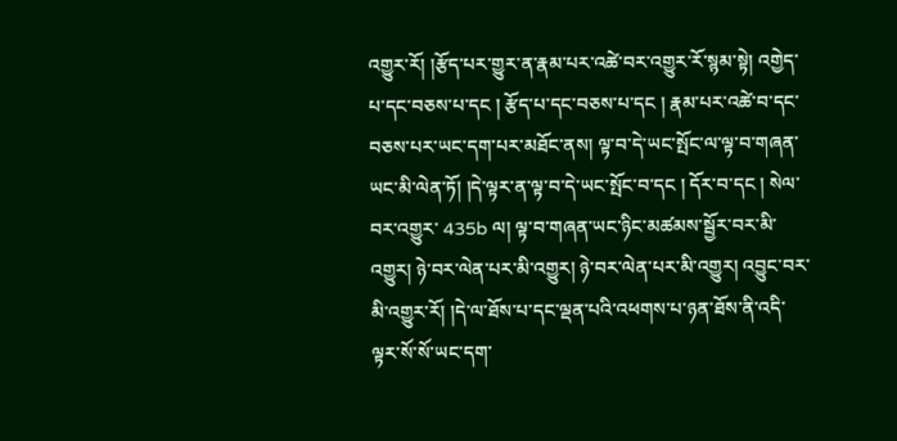འགྱུར་རོ། །རྩོད་པར་གྱུར་ན་རྣམ་པར་འཚེ་བར་འགྱུར་རོ་སྙམ་སྟེ། འགྱེད་པ་དང་བཅས་པ་དང ། རྩོད་པ་དང་བཅས་པ་དང ། རྣམ་པར་འཚེ་བ་དང་བཅས་པར་ཡང་དག་པར་མཐོང་ནས། ལྟ་བ་དེ་ཡང་སྤོང་ལ་ལྟ་བ་གཞན་ཡང་མི་ལེན་ཏོ། །དེ་ལྟར་ན་ལྟ་བ་དེ་ཡང་སྤོང་བ་དང ། དོར་བ་དང ། སེལ་བར་འགྱུར་ 435b ལ། ལྟ་བ་གཞན་ཡང་ཉིང་མཚམས་སྦྱོར་བར་མི་འགྱུར། ཉེ་བར་ལེན་པར་མི་འགྱུར། ཉེ་བར་ལེན་པར་མི་འགྱུར། འབྱུང་བར་མི་འགྱུར་རོ། །དེ་ལ་ཐོས་པ་དང་ལྡན་པའི་འཕགས་པ་ཉན་ཐོས་ནི་འདི་ལྟར་སོ་སོ་ཡང་དག་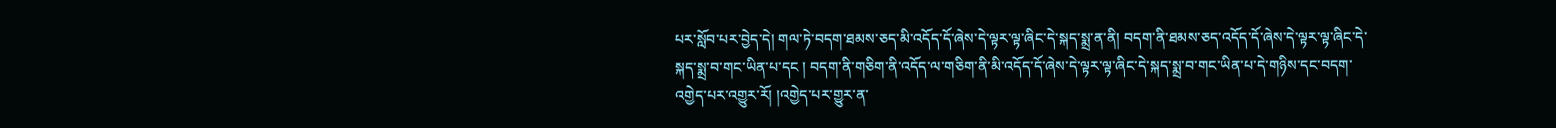པར་སློབ་པར་བྱེད་དེ། གལ་ཏེ་བདག་ཐམས་ཅད་མི་འདོད་དོ་ཞེས་དེ་ལྟར་ལྟ་ཞིང་དེ་སྐད་སྨྲ་ན་ནི། བདག་ནི་ཐམས་ཅད་འདོད་དོ་ཞེས་དེ་ལྟར་ལྟ་ཞིང་དེ་སྐད་སྨྲ་བ་གང་ཡིན་པ་དང ། བདག་ནི་གཅིག་ནི་འདོད་ལ་གཅིག་ནི་མི་འདོད་དོ་ཞེས་དེ་ལྟར་ལྟ་ཞིང་དེ་སྐད་སྨྲ་བ་གང་ཡིན་པ་དེ་གཉིས་དང་བདག་འགྱེད་པར་འགྱུར་རོ། །འགྱེད་པར་གྱུར་ན་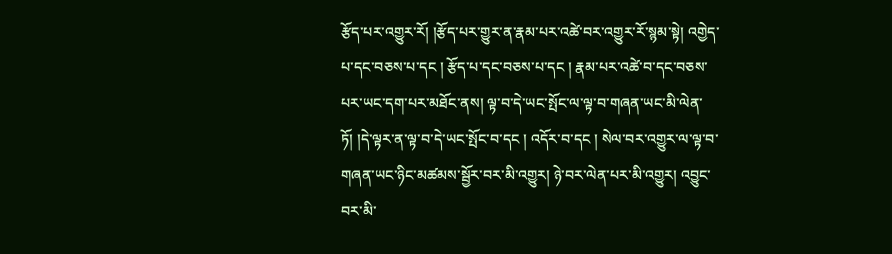རྩོད་པར་འགྱུར་རོ། །རྩོད་པར་གྱུར་ན་རྣམ་པར་འཚེ་བར་འགྱུར་རོ་སྙམ་སྟེ། འགྱེད་པ་དང་བཅས་པ་དང ། རྩོད་པ་དང་བཅས་པ་དང ། རྣམ་པར་འཚེ་བ་དང་བཅས་པར་ཡང་དག་པར་མཐོང་ནས། ལྟ་བ་དེ་ཡང་སྤོང་ལ་ལྟ་བ་གཞན་ཡང་མི་ལེན་ཏོ། །དེ་ལྟར་ན་ལྟ་བ་དེ་ཡང་སྤོང་བ་དང ། འདོར་བ་དང ། སེལ་བར་འགྱུར་ལ་ལྟ་བ་གཞན་ཡང་ཉིང་མཚམས་སྦྱོར་བར་མི་འགྱུར། ཉེ་བར་ལེན་པར་མི་འགྱུར། འབྱུང་བར་མི་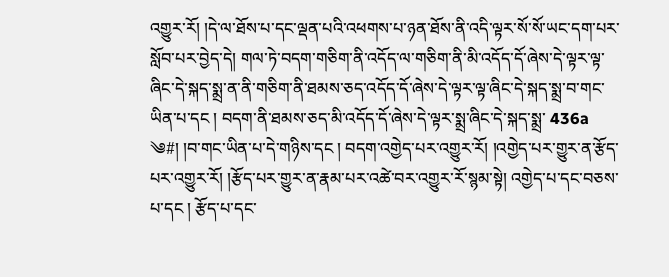འགྱུར་རོ། །དེ་ལ་ཐོས་པ་དང་ལྡན་པའི་འཕགས་པ་ཉན་ཐོས་ནི་འདི་ལྟར་སོ་སོ་ཡང་དག་པར་སློབ་པར་བྱེད་དེ། གལ་ཏེ་བདག་གཅིག་ནི་འདོད་ལ་གཅིག་ནི་མི་འདོད་དོ་ཞེས་དེ་ལྟར་ལྟ་ཞིང་དེ་སྐད་སྨྲ་ན་ནི་གཅིག་ནི་ཐམས་ཅད་འདོད་དོ་ཞེས་དེ་ལྟར་ལྟ་ཞིང་དེ་སྐད་སྨྲ་བ་གང་ཡིན་པ་དང ། བདག་ནི་ཐམས་ཅད་མི་འདོད་དོ་ཞེས་དེ་ལྟར་སྨྲ་ཞིང་དེ་སྐད་སྨྲ་ 436a ༄#། །བ་གང་ཡིན་པ་དེ་གཉིས་དང ། བདག་འགྱེད་པར་འགྱུར་རོ། །འགྱེད་པར་གྱུར་ན་རྩོད་པར་འགྱུར་རོ། །རྩོད་པར་གྱུར་ན་རྣམ་པར་འཚེ་བར་འགྱུར་རོ་སྙམ་སྟེ། འགྱེད་པ་དང་བཅས་པ་དང ། རྩོད་པ་དང་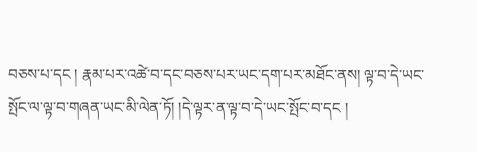བཅས་པ་དང ། རྣམ་པར་འཚེ་བ་དང་བཅས་པར་ཡང་དག་པར་མཐོང་ནས། ལྟ་བ་དེ་ཡང་སྤོང་ལ་ལྟ་བ་གཞན་ཡང་མི་ལེན་ཏོ། །དེ་ལྟར་ན་ལྟ་བ་དེ་ཡང་སྤོང་བ་དང །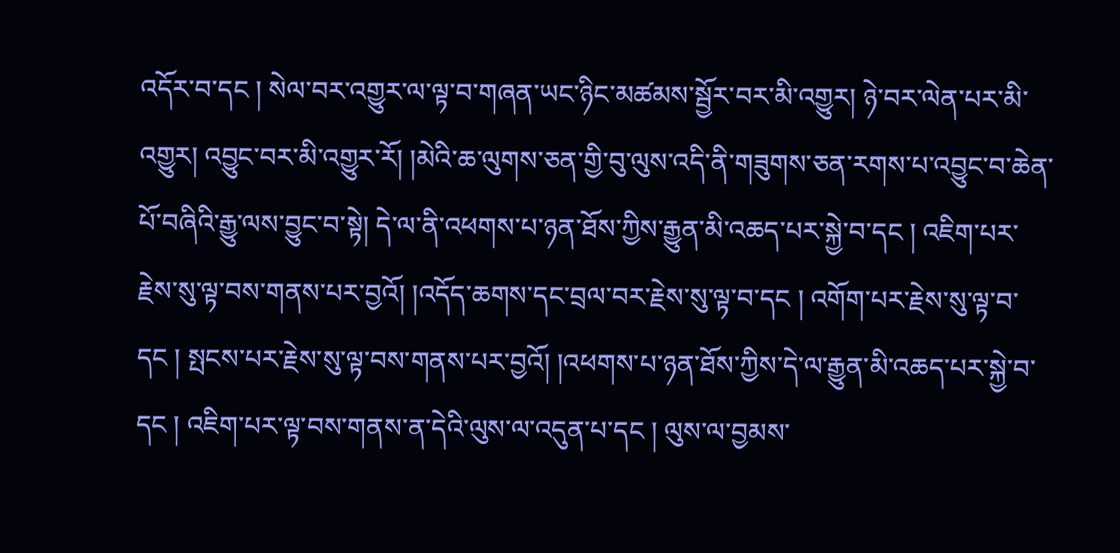འདོར་བ་དང ། སེལ་བར་འགྱུར་ལ་ལྟ་བ་གཞན་ཡང་ཉིང་མཚམས་སྦྱོར་བར་མི་འགྱུར། ཉེ་བར་ལེན་པར་མི་འགྱུར། འབྱུང་བར་མི་འགྱུར་རོ། །མེའི་ཆ་ལུགས་ཅན་གྱི་བུ་ལུས་འདི་ནི་གཟུགས་ཅན་རགས་པ་འབྱུང་བ་ཆེན་པོ་བཞིའི་རྒྱུ་ལས་བྱུང་བ་སྟེ། དེ་ལ་ནི་འཕགས་པ་ཉན་ཐོས་ཀྱིས་རྒྱུན་མི་འཆད་པར་སྐྱེ་བ་དང ། འཇིག་པར་རྗེས་སུ་ལྟ་བས་གནས་པར་བྱའོ། །འདོད་ཆགས་དང་བྲལ་བར་རྗེས་སུ་ལྟ་བ་དང ། འགོག་པར་རྗེས་སུ་ལྟ་བ་དང ། སྤངས་པར་རྗེས་སུ་ལྟ་བས་གནས་པར་བྱའོ། །འཕགས་པ་ཉན་ཐོས་ཀྱིས་དེ་ལ་རྒྱུན་མི་འཆད་པར་སྐྱེ་བ་དང ། འཇིག་པར་ལྟ་བས་གནས་ན་དེའི་ལུས་ལ་འདུན་པ་དང ། ལུས་ལ་བྱམས་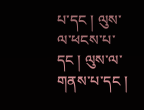པ་དང ། ལུས་ལ་ཕངས་པ་དང ། ལུས་ལ་གནས་པ་དང །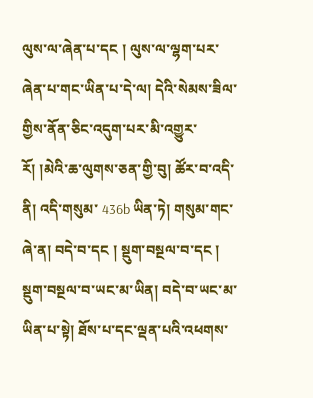ལུས་ལ་ཞེན་པ་དང ། ལུས་ལ་ལྷག་པར་ཞེན་པ་གང་ཡིན་པ་དེ་ལ། དེའི་སེམས་ཟིལ་གྱིས་ནོན་ཅིང་འདུག་པར་མི་འགྱུར་རོ། །མེའི་ཆ་ལུགས་ཅན་གྱི་བུ། ཚོར་བ་འདི་ནི། འདི་གསུམ་ 436b ཡིན་ཏེ། གསུམ་གང་ཞེ་ན། བདེ་བ་དང ། སྡུག་བསྔལ་བ་དང ། སྡུག་བསྔལ་བ་ཡང་མ་ཡིན། བདེ་བ་ཡང་མ་ཡིན་པ་སྟེ། ཐོས་པ་དང་ལྡན་པའི་འཕགས་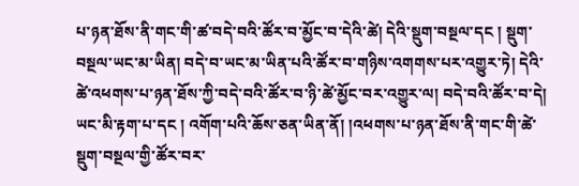པ་ཉན་ཐོས་ནི་གང་གི་ཚ་བདེ་བའི་ཚོར་བ་མྱོང་བ་དེའི་ཚེ། དེའི་སྡུག་བསྔལ་དང ། སྡུག་བསྔལ་ཡང་མ་ཡིན། བདེ་བ་ཡང་མ་ཡིན་པའི་ཚོར་བ་གཉིས་འགགས་པར་འགྱུར་ཏེ། དེའི་ཚེ་འཕགས་པ་ཉན་ཐོས་ཀྱི་བདེ་བའི་ཚོར་བ་ཉི་ཚེ་མྱོང་བར་འགྱུར་ལ། བདེ་བའི་ཚོར་བ་དེ། ཡང་མི་རྟག་པ་དང ། འགོག་པའི་ཆོས་ཅན་ཡིན་ནོ། །འཕགས་པ་ཉན་ཐོས་ནི་གང་གི་ཚེ་སྡུག་བསྔལ་གྱི་ཚོར་བར་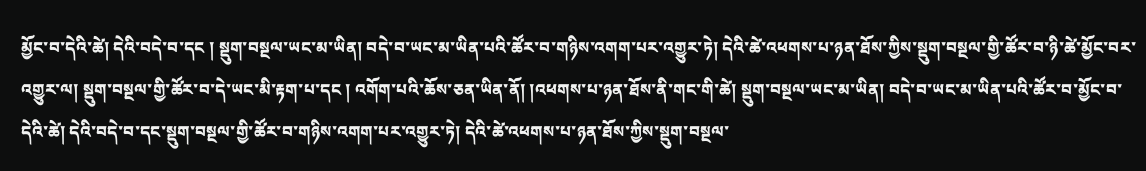མྱོང་བ་དེའི་ཚེ། དེའི་བདེ་བ་དང ། སྡུག་བསྔལ་ཡང་མ་ཡིན། བདེ་བ་ཡང་མ་ཡིན་པའི་ཚོར་བ་གཉིས་འགག་པར་འགྱུར་ཏེ། དེའི་ཚེ་འཕགས་པ་ཉན་ཐོས་ཀྱིས་སྡུག་བསྔལ་གྱི་ཚོར་བ་ཉི་ཚེ་མྱོང་བར་འགྱུར་ལ། སྡུག་བསྔལ་གྱི་ཚོར་བ་དེ་ཡང་མི་རྟག་པ་དང ། འགོག་པའི་ཆོས་ཅན་ཡིན་ནོ། །འཕགས་པ་ཉན་ཐོས་ནི་གང་གི་ཚེ། སྡུག་བསྔལ་ཡང་མ་ཡིན། བདེ་བ་ཡང་མ་ཡིན་པའི་ཚོར་བ་མྱོང་བ་དེའི་ཚེ། དེའི་བདེ་བ་དང་སྡུག་བསྔལ་གྱི་ཚོར་བ་གཉིས་འགག་པར་འགྱུར་ཏེ། དེའི་ཚེ་འཕགས་པ་ཉན་ཐོས་ཀྱིས་སྡུག་བསྔལ་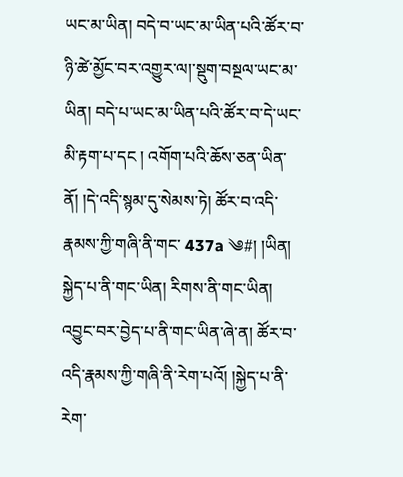ཡང་མ་ཡིན། བདེ་བ་ཡང་མ་ཡིན་པའི་ཚོར་བ་ཉི་ཚེ་མྱོང་བར་འགྱུར་ལ།་སྡུག་བསྔལ་ཡང་མ་ཡིན། བདེ་པ་ཡང་མ་ཡིན་པའི་ཚོར་བ་དེ་ཡང་མི་རྟག་པ་དང ། འགོག་པའི་ཆོས་ཅན་ཡིན་ནོ། །དེ་འདི་སྙམ་དུ་སེམས་ཏེ། ཚོར་བ་འདི་རྣམས་ཀྱི་གཞི་ནི་གང་ 437a ༄#། །ཡིན། སྐྱེད་པ་ནི་གང་ཡིན། རིགས་ནི་གང་ཡིན། འབྱུང་བར་བྱེད་པ་ནི་གང་ཡིན་ཞེ་ན། ཚོར་བ་འདི་རྣམས་ཀྱི་གཞི་ནི་རེག་པའོ། །སྐྱེད་པ་ནི་རེག་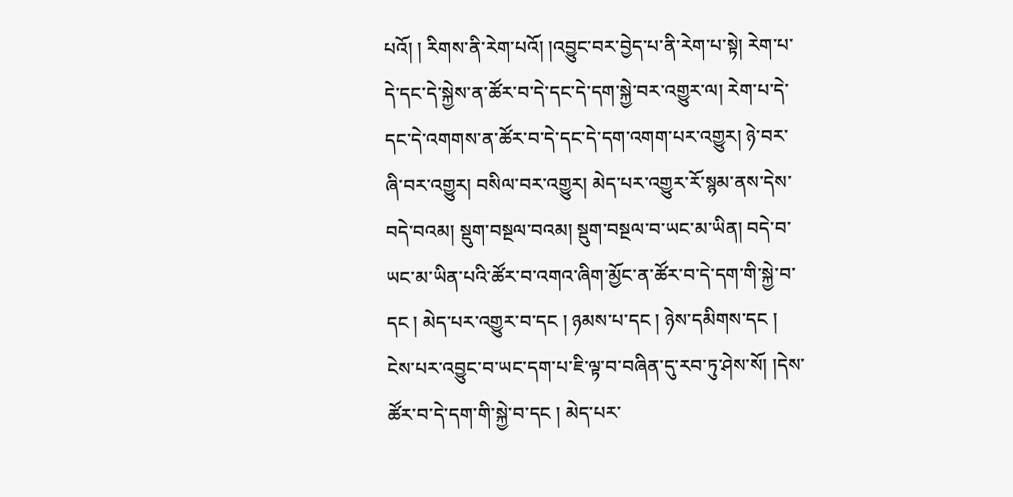པའོ། ། རིགས་ནི་རེག་པའོ། །འབྱུང་བར་བྱེད་པ་ནི་རེག་པ་སྟེ། རེག་པ་དེ་དང་དེ་སྐྱེས་ན་ཚོར་བ་དེ་དང་དེ་དག་སྐྱེ་བར་འགྱུར་ལ། རེག་པ་དེ་དང་དེ་འགགས་ན་ཚོར་བ་དེ་དང་དེ་དག་འགག་པར་འགྱུར། ཉེ་བར་ཞི་བར་འགྱུར། བསིལ་བར་འགྱུར། མེད་པར་འགྱུར་རོ་སྙམ་ནས་དེས་བདེ་བའམ། སྡུག་བསྔལ་བའམ། སྡུག་བསྔལ་བ་ཡང་མ་ཡིན། བདེ་བ་ཡང་མ་ཡིན་པའི་ཚོར་བ་འགའ་ཞིག་མྱོང་ན་ཚོར་བ་དེ་དག་གི་སྐྱེ་བ་དང ། མེད་པར་འགྱུར་བ་དང ། ཉམས་པ་དང ། ཉེས་དམིགས་དང ། ངེས་པར་འབྱུང་བ་ཡང་དག་པ་ཇི་ལྟ་བ་བཞིན་དུ་རབ་ཏུ་ཤེས་སོ། །དེས་ཚོར་བ་དེ་དག་གི་སྐྱེ་བ་དང ། མེད་པར་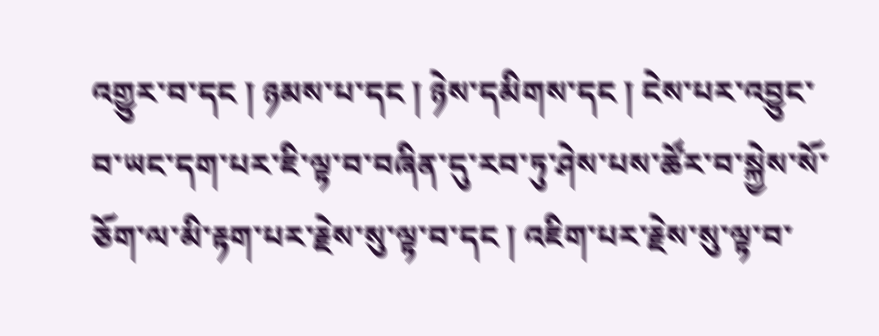འགྱུར་བ་དང ། ཉམས་པ་དང ། ཉེས་དམིགས་དང ། ངེས་པར་འབྱུང་བ་ཡང་དག་པར་ཇི་ལྟ་བ་བཞིན་དུ་རབ་ཏུ་ཤེས་པས་ཚོར་བ་སྐྱེས་སོ་ཅོག་ལ་མི་རྟག་པར་རྗེས་སུ་ལྟ་བ་དང ། འཇིག་པར་རྗེས་སུ་ལྟ་བ་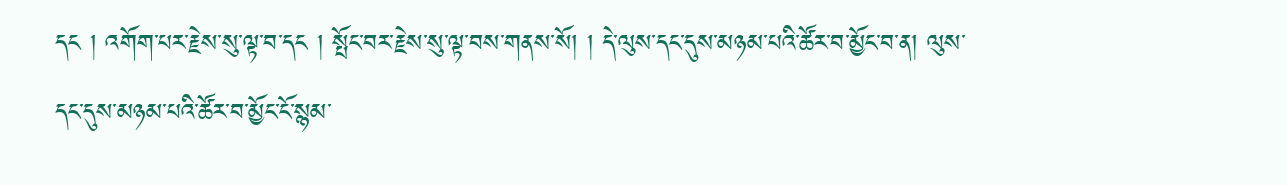དང ། འགོག་པར་རྗེས་སུ་ལྟ་བ་དང ། སྤོང་བར་རྗེས་སུ་ལྟ་བས་གནས་སོ། ། དེ་ལུས་དང་དུས་མཉམ་པའི་ཚོར་བ་མྱོང་བ་ན། ལུས་དང་དུས་མཉམ་པའི་ཚོར་བ་མྱོང་ངོ་སྙམ་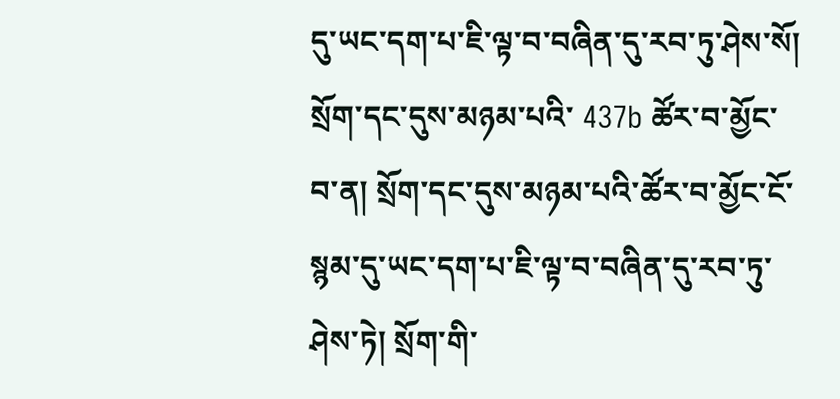དུ་ཡང་དག་པ་ཇི་ལྟ་བ་བཞིན་དུ་རབ་ཏུ་ཤེས་སོ། སྲོག་དང་དུས་མཉམ་པའི་ 437b ཚོར་བ་མྱོང་བ་ན། སྲོག་དང་དུས་མཉམ་པའི་ཚོར་བ་མྱོང་ངོ་སྙམ་དུ་ཡང་དག་པ་ཇི་ལྟ་བ་བཞིན་དུ་རབ་ཏུ་ཤེས་ཏེ། སྲོག་གི་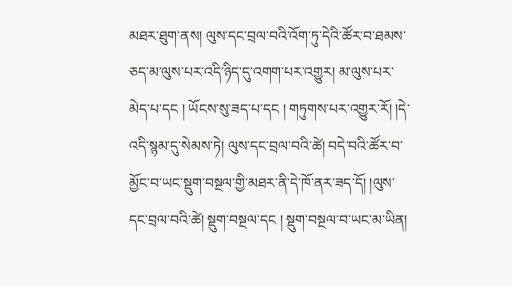མཐར་ཐུག་ནས། ལུས་དང་བྲལ་བའི་འོག་ཏུ་དེའི་ཚོར་བ་ཐམས་ཅད་མ་ལུས་པར་འདི་ཉིད་དུ་འགག་པར་འགྱུར། མ་ལུས་པར་མེད་པ་དང ། ཡོངས་སུ་ཟད་པ་དང ། གཏུགས་པར་འགྱུར་རོ། །དེ་འདི་སྙམ་དུ་སེམས་ཏེ། ལུས་དང་བྲལ་བའི་ཚེ། བདེ་བའི་ཚོར་བ་མྱོང་བ་ཡང་སྡུག་བསྔལ་གྱི་མཐར་ནི་དེ་ཁོ་ནར་ཟད་དོ། །ལུས་དང་བྲལ་བའི་ཚེ། སྡུག་བསྔལ་དང ། སྡུག་བསྔལ་བ་ཡང་མ་ཡིན།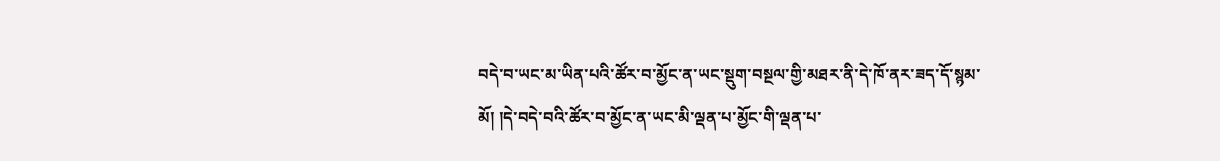བདེ་བ་ཡང་མ་ཡིན་པའི་ཚོར་བ་མྱོང་ན་ཡང་སྡུག་བསྔལ་གྱི་མཐར་ནི་དེ་ཁོ་ནར་ཟད་དོ་སྙམ་མོ། །དེ་བདེ་བའི་ཚོར་བ་མྱོང་ན་ཡང་མི་ལྡན་པ་མྱོང་གི་ལྡན་པ་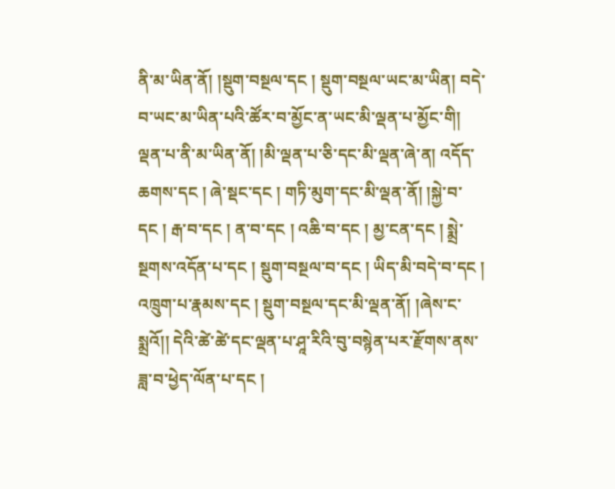ནི་མ་ཡིན་ནོ། །སྡུག་བསྔལ་དང ། སྡུག་བསྔལ་ཡང་མ་ཡིན། བདེ་བ་ཡང་མ་ཡིན་པའི་ཚོར་བ་མྱོང་ན་ཡང་མི་ལྡན་པ་མྱོང་གི། ལྡན་པ་ནི་མ་ཡིན་ནོ། །མི་ལྡན་པ་ཅི་དང་མི་ལྡན་ཞེ་ན། འདོད་ཆགས་དང ། ཞེ་སྡང་དང ། གཏི་མུག་དང་མི་ལྡན་ནོ། །སྐྱེ་བ་དང ། རྒ་བ་དང ། ན་བ་དང ། འཆི་བ་དང ། མྱ་ངན་དང ། སྨྲེ་སྔགས་འདོན་པ་དང ། སྡུག་བསྔལ་བ་དང ། ཡིད་མི་བདེ་བ་དང ། འཁྲུག་པ་རྣམས་དང ། སྡུག་བསྔལ་དང་མི་ལྡན་ནོ། །ཞེས་ང་སྨྲའོ།། དེའི་ཚེ་ཚེ་དང་ལྡན་པ་ཤཱ་རིའི་བུ་བསྙེན་པར་རྫོགས་ནས་ཟླ་བ་ཕྱེད་ལོན་པ་དང །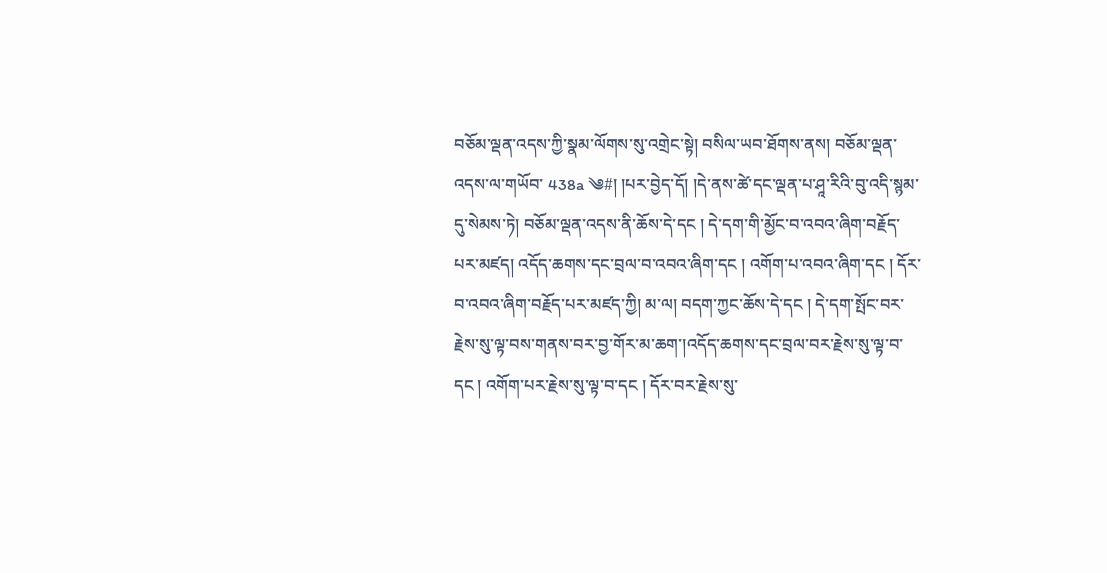བཅོམ་ལྡན་འདས་ཀྱི་སྣམ་ལོགས་སུ་འགྲེང་སྟེ། བསིལ་ཡབ་ཐོགས་ནས། བཅོམ་ལྡན་འདས་ལ་གཡོབ་ 438a ༄#། །པར་བྱེད་དོ། །དེ་ནས་ཚེ་དང་ལྡན་པ་ཤཱ་རིའི་བུ་འདི་སྙམ་དུ་སེམས་ཏེ། བཅོམ་ལྡན་འདས་ནི་ཆོས་དེ་དང ། དེ་དག་གི་མྱོང་བ་འབའ་ཞིག་བརྗོད་པར་མཛད། འདོད་ཆགས་དང་བྲལ་བ་འབའ་ཞིག་དང ། འགོག་པ་འབའ་ཞིག་དང ། དོར་བ་འབའ་ཞིག་བརྗོད་པར་མཛད་ཀྱི། མ་ལ། བདག་ཀྱང་ཆོས་དེ་དང ། དེ་དག་སྤོང་བར་རྗེས་སུ་ལྟ་བས་གནས་བར་བྱ་གོར་མ་ཆག་།འདོད་ཆགས་དང་བྲལ་བར་རྗེས་སུ་ལྟ་བ་དང ། འགོག་པར་རྗེས་སུ་ལྟ་བ་དང ། དོར་བར་རྗེས་སུ་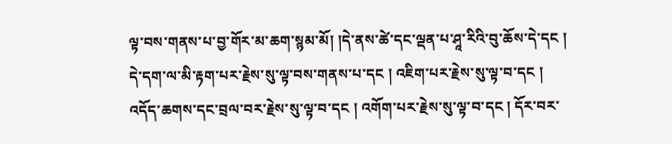ལྟ་བས་གནས་པ་བྱ་གོར་མ་ཆག་སྙམ་མོ། །དེ་ནས་ཚེ་དང་ལྡན་པ་ཤཱ་རིའི་བུ་ཆོས་དེ་དང ། དེ་དག་ལ་མི་རྟག་པར་རྗེས་སུ་ལྟ་བས་གནས་པ་དང ། འཇིག་པར་རྗེས་སུ་ལྟ་བ་དང ། འདོད་ཆགས་དང་བྲལ་བར་རྗེས་སུ་ལྟ་བ་དང ། འགོག་པར་རྗེས་སུ་ལྟ་བ་དང ། དོར་བར་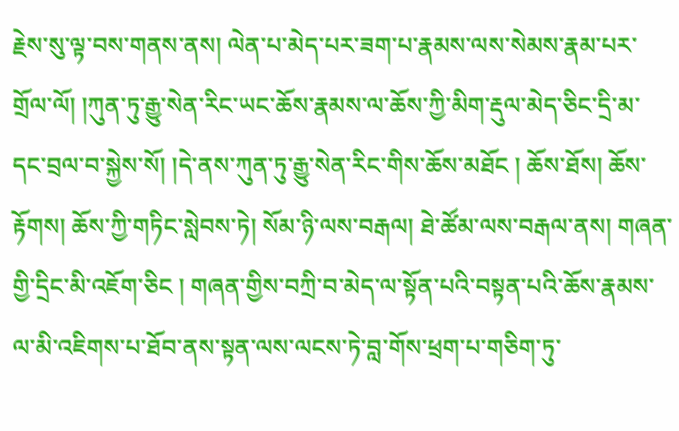རྗེས་སུ་ལྟ་བས་གནས་ནས། ལེན་པ་མེད་པར་ཟག་པ་རྣམས་ལས་སེམས་རྣམ་པར་གྲོལ་ལོ། །ཀུན་ཏུ་རྒྱུ་སེན་རིང་ཡང་ཆོས་རྣམས་ལ་ཆོས་ཀྱི་མིག་རྡུལ་མེད་ཅིང་དྲི་མ་དང་བྲལ་བ་སྐྱེས་སོ། །དེ་ནས་ཀུན་ཏུ་རྒྱུ་སེན་རིང་གིས་ཆོས་མཐོང ། ཆོས་ཐོས། ཆོས་རྟོགས། ཆོས་ཀྱི་གཏིང་སླེབས་ཏེ། སོམ་ཉི་ལས་བརྒལ། ཐེ་ཚོམ་ལས་བརྒལ་ནས། གཞན་གྱི་དྲིང་མི་འཇོག་ཅིང ། གཞན་གྱིས་བཀྲི་བ་མེད་ལ་སྟོན་པའི་བསྟན་པའི་ཆོས་རྣམས་ལ་མི་འཇིགས་པ་ཐོབ་ནས་སྟན་ལས་ལངས་ཏེ་བླ་གོས་ཕྲག་པ་གཅིག་ཏུ་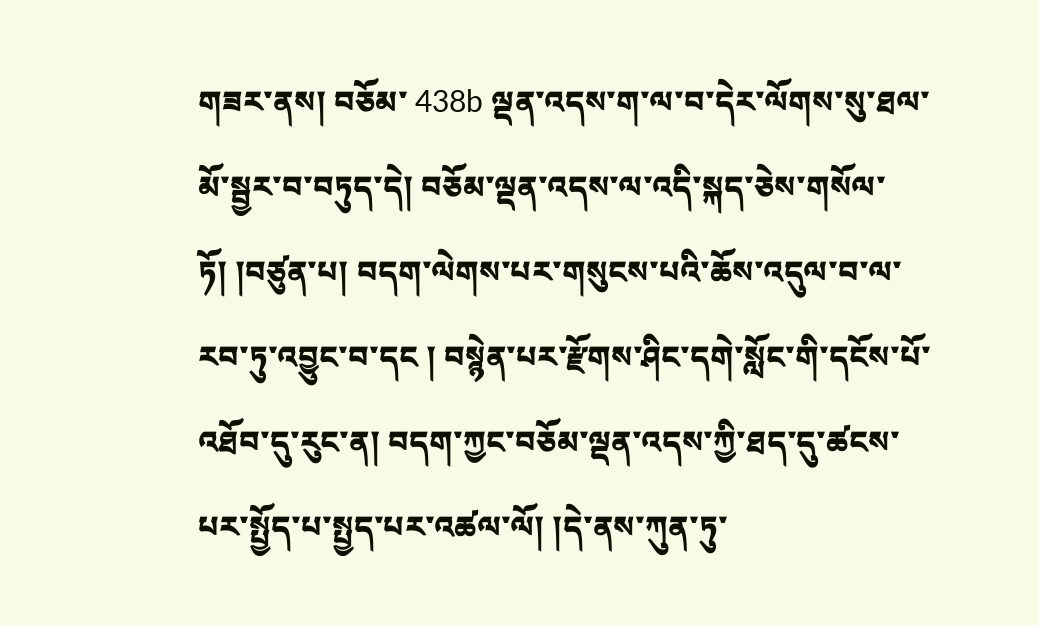གཟར་ནས། བཅོམ་ 438b ལྡན་འདས་ག་ལ་བ་དེར་ལོགས་སུ་ཐལ་མོ་སྦྱར་བ་བཏུད་དེ། བཅོམ་ལྡན་འདས་ལ་འདི་སྐད་ཅེས་གསོལ་ཏོ། །བཙུན་པ། བདག་ལེགས་པར་གསུངས་པའི་ཆོས་འདུལ་བ་ལ་རབ་ཏུ་འབྱུང་བ་དང ། བསྙེན་པར་རྫོགས་ཤིང་དགེ་སློང་གི་དངོས་པོ་འཐོབ་དུ་རུང་ན། བདག་ཀྱང་བཅོམ་ལྡན་འདས་ཀྱི་ཐད་དུ་ཚངས་པར་སྤྱོད་པ་སྤྱད་པར་འཚལ་ལོ། །དེ་ནས་ཀུན་ཏུ་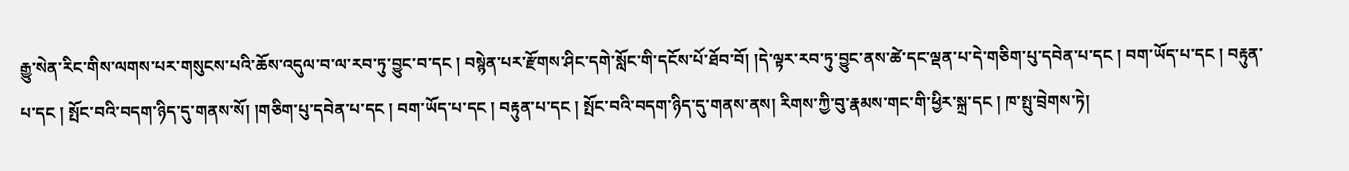རྒྱུ་སེན་རིང་གིས་ལགས་པར་གསུངས་པའི་ཆོས་འདུལ་བ་ལ་རབ་ཏུ་བྱུང་བ་དང ། བསྙེན་པར་རྫོགས་ཤིང་དགེ་སློང་གི་དངོས་པོ་ཐོབ་བོ། །དེ་ལྟར་རབ་ཏུ་བྱུང་ནས་ཚེ་དང་ལྡན་པ་དེ་གཅིག་པུ་དབེན་པ་དང ། བག་ཡོད་པ་དང ། བརྟུན་པ་དང ། སྤོང་བའི་བདག་ཉིད་དུ་གནས་སོ། །གཅིག་པུ་དབེན་པ་དང ། བག་ཡོད་པ་དང ། བརྟུན་པ་དང ། སྤོང་བའི་བདག་ཉིད་དུ་གནས་ནས། རིགས་ཀྱི་བུ་རྣམས་གང་གི་ཕྱིར་སྐྲ་དང ། ཁ་སྤུ་བྲེགས་ཏེ།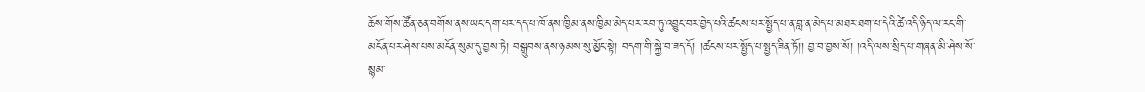ཆོས་གོས་ཚོན་ཅན་བགོས་ནས་ཡང་དག་པར་དད་པ་ཁོ་ནས་ཁྱིམ་ནས་ཁྱིམ་མེད་པར་རབ་ཏུ་འབྱུང་བར་བྱེད་པའི་ཚངས་པར་སྤྱོད་པ་ན་བླ་ན་མེད་པ་མཐར་ཐག་པ་དེའི་ཚེ་འདི་ཉིད་ལ་རང་གི་མངོན་པར་ཤེས་པས་མངོན་སུམ་དུ་བྱས་ཏེ། བསྒྲུབས་ནས་ཉམས་སུ་མྱོང་སྟེ། བདག་གི་སྐྱེ་བ་ཟད་དོ། །ཚངས་པར་སྤྱོད་པ་སྤྱད་ཟིན་ཏོ།། བྱ་བ་བྱས་སོ། །འདི་ལས་སྲིད་པ་གཞན་མི་ཤེས་སོ་སྙམ་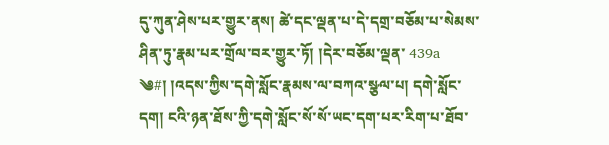དུ་ཀུན་ཤེས་པར་གྱུར་ནས། ཚེ་དང་ལྡན་པ་དེ་དགྲ་བཅོམ་པ་སེམས་ཤིན་ཏུ་རྣམ་པར་གྲོལ་བར་གྱུར་ཏོ། །དེར་བཅོམ་ལྡན་ 439a ༄#། །འདས་ཀྱིས་དགེ་སློང་རྣམས་ལ་བཀའ་སྩལ་པ། དགེ་སློང་དག། ངའི་ཉན་ཐོས་ཀྱི་དགེ་སློང་སོ་སོ་ཡང་དག་པར་རིག་པ་ཐོབ་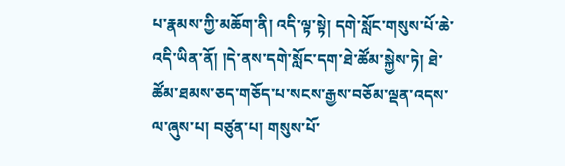པ་རྣམས་ཀྱི་མཆོག་ནི། འདི་ལྟ་སྟེ། དགེ་སློང་གསུས་པོ་ཆེ་འདི་ཡིན་ནོ། །དེ་ནས་དགེ་སློང་དག་ཐེ་ཚོམ་སྐྱེས་ཏེ། ཐེ་ཚོམ་ཐམས་ཅད་གཅོད་པ་སངས་རྒྱས་བཅོམ་ལྡན་འདས་ལ་ཞུས་པ། བཙུན་པ། གསུས་པོ་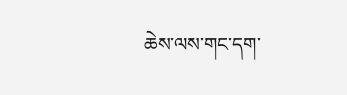ཆེས་ལས་གང་དག་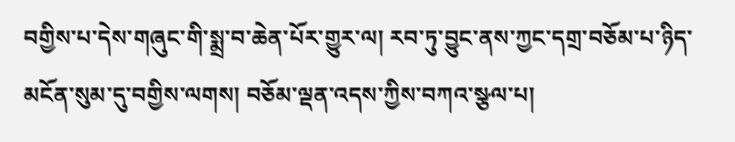བགྱིས་པ་དེས་གཞུང་གི་སྨྲ་བ་ཆེན་པོར་གྱུར་ལ། རབ་ཏུ་བྱུང་ནས་ཀྱང་དགྲ་བཅོམ་པ་ཉིད་མངོན་སུམ་དུ་བགྱིས་ལགས། བཅོམ་ལྡན་འདས་ཀྱིས་བཀའ་སྩལ་པ།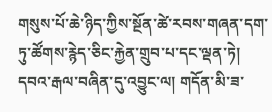གསུས་པོ་ཆེ་ཉིད་ཀྱིས་སྔོན་ཚེ་རབས་གཞན་དག་ཏུ་ཚོགས་རྙེད་ཅིང་རྐྱེན་གྲུབ་པ་དང་ལྡན་ཏེ། དབའ་རྒལ་བཞིན་དུ་འབྱུང་ལ། གདོན་མི་ཟ་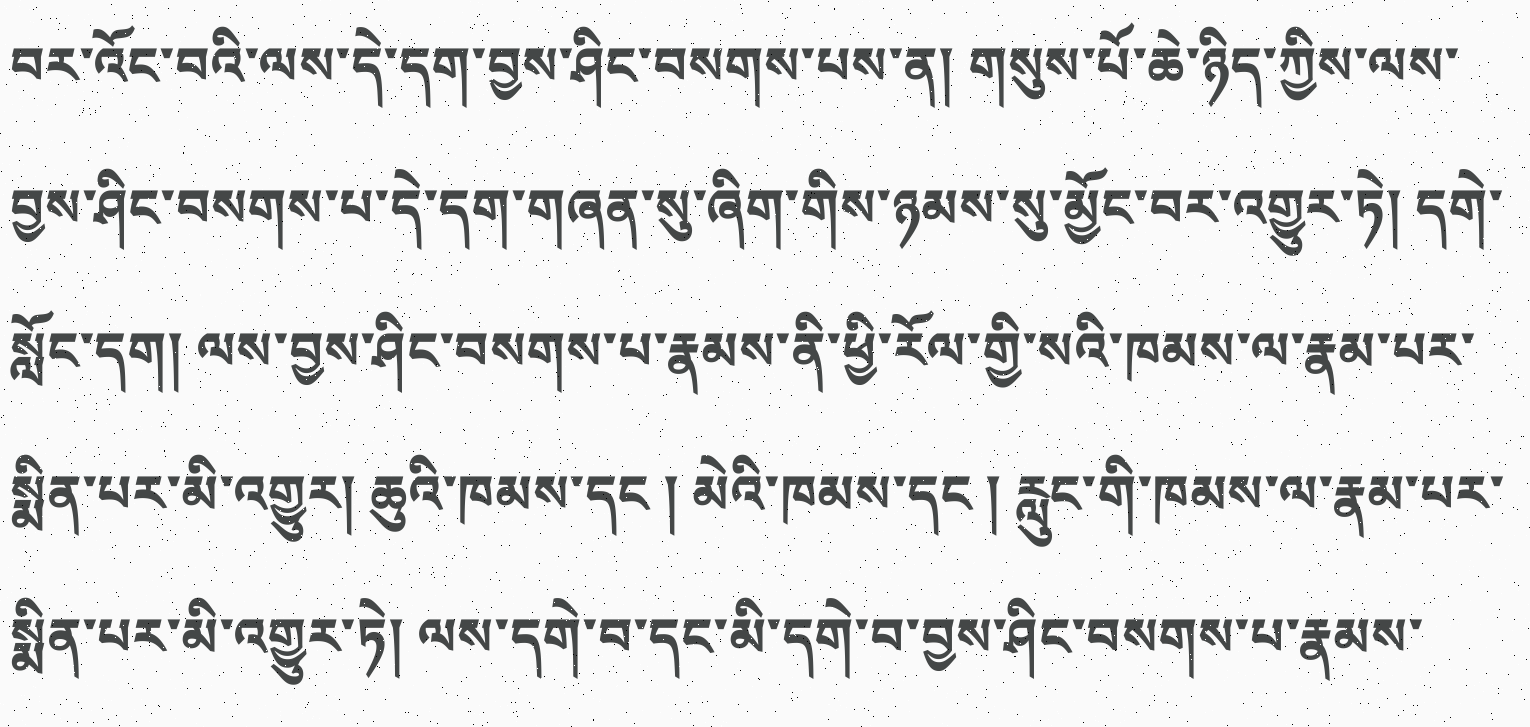བར་འོང་བའི་ལས་དེ་དག་བྱས་ཤིང་བསགས་པས་ན། གསུས་པོ་ཆེ་ཉིད་ཀྱིས་ལས་བྱས་ཤིང་བསགས་པ་དེ་དག་གཞན་སུ་ཞིག་གིས་ཉམས་སུ་མྱོང་བར་འགྱུར་ཏེ། དགེ་སློང་དག། ལས་བྱས་ཤིང་བསགས་པ་རྣམས་ནི་ཕྱི་རོལ་གྱི་སའི་ཁམས་ལ་རྣམ་པར་སྨིན་པར་མི་འགྱུར། ཆུའི་ཁམས་དང ། མེའི་ཁམས་དང ། རླུང་གི་ཁམས་ལ་རྣམ་པར་སྨིན་པར་མི་འགྱུར་ཏེ། ལས་དགེ་བ་དང་མི་དགེ་བ་བྱས་ཤིང་བསགས་པ་རྣམས་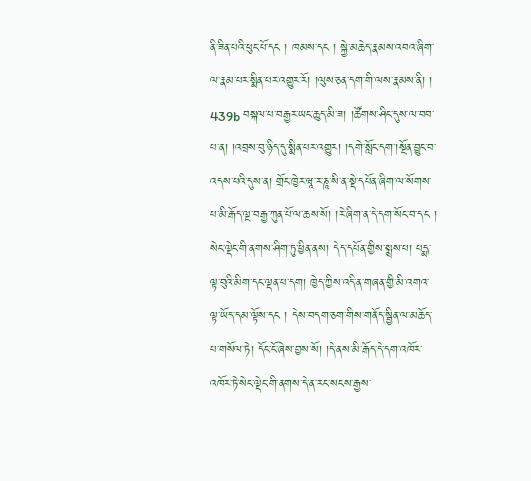ནི་ཟིན་པའི་ཕུང་པོ་དང ། ཁམས་དང ། སྐྱེ་མཆེད་རྣམས་འབའ་ཞིག་ལ་རྣམ་པར་སྨིན་པར་འགྱུར་རོ། །ལུས་ཅན་དག་གི་ལས་རྣམས་ནི། ། 439b བསྐལ་པ་བརྒྱར་ཡང་ཆུད་མི་ཟ། །ཚོགས་ཤིང་དུས་ལ་བབ་པ་ན། །འབྲས་བུ་ཉིད་དུ་སྨིན་པར་འགྱུར། །དགེ་སློང་དག་།སྔོན་བྱུང་བ་འདས་པའི་དུས་ན། གྲོང་ཁྱེར་ཝཱ་ར་ཎཱ་སི་ན་སྡེ་དཔོན་ཞིག་ལ་སོགས་པ་མི་རྒོད་ལྔ་བརྒྱ་ཀུན་པོ་ལ་ཆས་སོ། །རེ་ཞིག་ན་དེ་དག་སོང་བ་དང ། སེང་ལྡེང་གི་ནགས་ཤིག་ཏུ་ཕྱིན་ནས། དེད་དཔོན་གྱིས་སྨྲས་པ། པདྨ་ལྟ་བུའི་མིག་དང་ལྡན་པ་དག། ཁྱེད་ཀྱིས་འདི་ན་གཞན་གྱི་མི་འགའ་ལྟ་ཡོད་དམ་ལྟོས་དང ། དེས་བདག་ཅག་གིས་གནོད་སྦྱིན་ལ་མཆོད་པ་གསོལ་ཏེ། དོང་ངོ་ཞེས་བྱས་སོ། །དེ་ནས་མི་རྒོད་དེ་དག་འཁོར་འཁོར་ཏེ་སེང་ལྡེང་གི་ནགས་དེ་ན་རང་སངས་རྒྱས་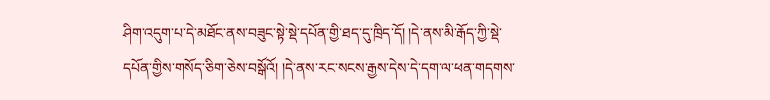ཤིག་འདུག་པ་དེ་མཐོང་ནས་བཟུང་སྟེ་སྡེ་དཔོན་གྱི་ཐད་དུ་ཁྲིད་དོ། །དེ་ནས་མི་རྒོད་ཀྱི་སྡེ་དཔོན་གྱིས་གསོད་ཅིག་ཅེས་བསྒོའོ། །དེ་ནས་རང་སངས་རྒྱས་དེས་དེ་དག་ལ་ཕན་གདགས་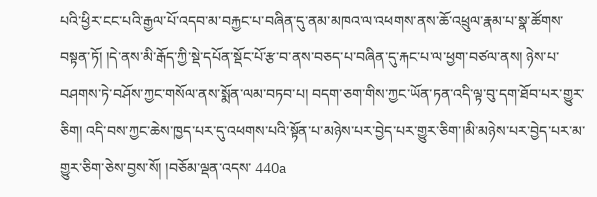པའི་ཕྱིར་ངང་པའི་རྒྱལ་པོ་འདབ་མ་བརྐྱང་པ་བཞིན་དུ་ནམ་མཁའ་ལ་འཕགས་ནས་ཆོ་འཕྲུལ་རྣམ་པ་སྣ་ཚོགས་བསྟན་ཏོ། །དེ་ནས་མི་རྒོད་ཀྱི་སྡེ་དཔོན་སྡོང་པོ་རྩ་བ་ནས་བཅད་པ་བཞིན་དུ་རྐང་པ་ལ་ཕྱག་བཙལ་ནས། ཉེས་པ་བཤགས་ཏེ་བཤོས་ཀྱང་གསོལ་ནས་སྨོན་ལམ་བཏབ་པ། བདག་ཅག་གིས་ཀྱང་ཡོན་ཏན་འདི་ལྟ་བུ་དག་ཐོབ་པར་གྱུར་ཅིག། འདི་བས་ཀྱང་ཆེས་ཁྱད་པར་དུ་འཕགས་པའི་སྟོན་པ་མཉེས་པར་བྱེད་པར་གྱུར་ཅིག་།མི་མཉེས་པར་བྱེད་པར་མ་གྱུར་ཅིག་ཅེས་བྱས་སོ། །བཅོམ་ལྡན་འདས་ 440a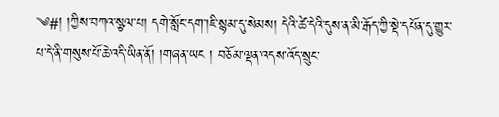༄#། །ཀྱིས་བཀའ་སྩལ་པ། དགེ་སློང་དག་།ཇི་སྙམ་དུ་སེམས། དེའི་ཚེ་དེའི་དུས་ན་མི་རྒོད་ཀྱི་སྡེ་དཔོན་དུ་གྱུར་པ་དེ་ནི་གསུས་པོ་ཆེ་འདི་ཡིན་ནོ། །གཞན་ཡང ། བཅོམ་ལྡན་འདས་འོད་སྲུང་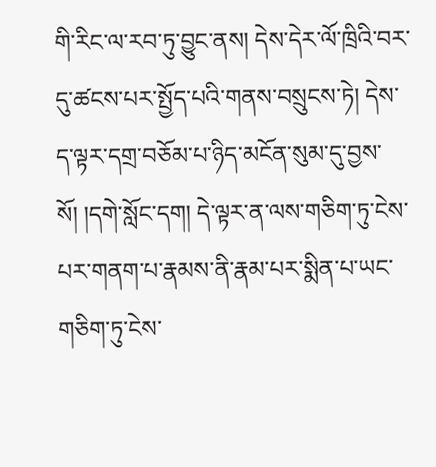གི་རིང་ལ་རབ་ཏུ་བྱུང་ནས། དེས་དེར་ལོ་ཁྲིའི་བར་དུ་ཚངས་པར་སྤྱོད་པའི་གནས་བསྲུངས་ཏེ། དེས་ད་ལྟར་དགྲ་བཅོམ་པ་ཉིད་མངོན་སུམ་དུ་བྱས་སོ། །དགེ་སློང་དག། དེ་ལྟར་ན་ལས་གཅིག་ཏུ་ངེས་པར་གནག་པ་རྣམས་ནི་རྣམ་པར་སྨིན་པ་ཡང་གཅིག་ཏུ་ངེས་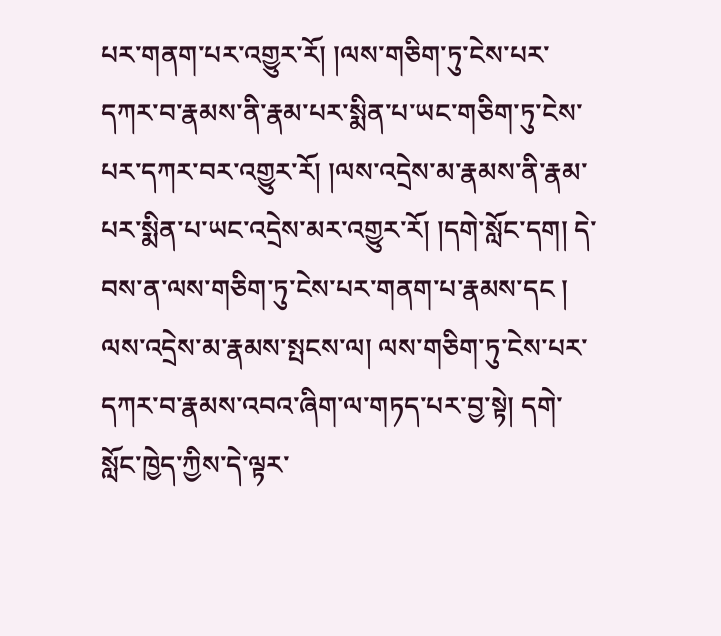པར་གནག་པར་འགྱུར་རོ། །ལས་གཅིག་ཏུ་ངེས་པར་དཀར་བ་རྣམས་ནི་རྣམ་པར་སྨིན་པ་ཡང་གཅིག་ཏུ་ངེས་པར་དཀར་བར་འགྱུར་རོ། །ལས་འདྲེས་མ་རྣམས་ནི་རྣམ་པར་སྨིན་པ་ཡང་འདྲེས་མར་འགྱུར་རོ། །དགེ་སློང་དག། དེ་བས་ན་ལས་གཅིག་ཏུ་ངེས་པར་གནག་པ་རྣམས་དང ། ལས་འདྲེས་མ་རྣམས་སྤངས་ལ། ལས་གཅིག་ཏུ་ངེས་པར་དཀར་བ་རྣམས་འབའ་ཞིག་ལ་གཏད་པར་བྱ་སྟེ། དགེ་སློང་ཁྱེད་ཀྱིས་དེ་ལྟར་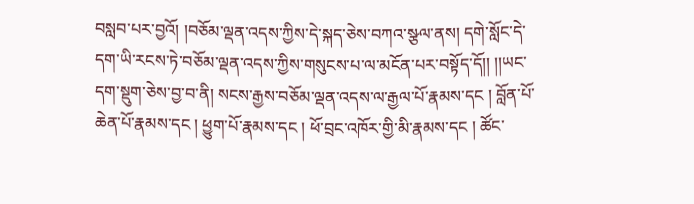བསླབ་པར་བྱའོ། །བཅོམ་ལྡན་འདས་ཀྱིས་དེ་སྐད་ཅེས་བཀའ་སྩལ་ནས། དགེ་སློང་དེ་དག་ཡི་རངས་ཏེ་བཅོམ་ལྡན་འདས་ཀྱིས་གསུངས་པ་ལ་མངོན་པར་བསྟོད་དོ།། །།ཡང་དག་སྡུག་ཅེས་བྱ་བ་ནི། སངས་རྒྱས་བཅོམ་ལྡན་འདས་ལ་རྒྱལ་པོ་རྣམས་དང ། བློན་པོ་ཆེན་པོ་རྣམས་དང ། ཕྱུག་པོ་རྣམས་དང ། ཕོ་བྲང་འཁོར་གྱི་མི་རྣམས་དང ། ཚོང་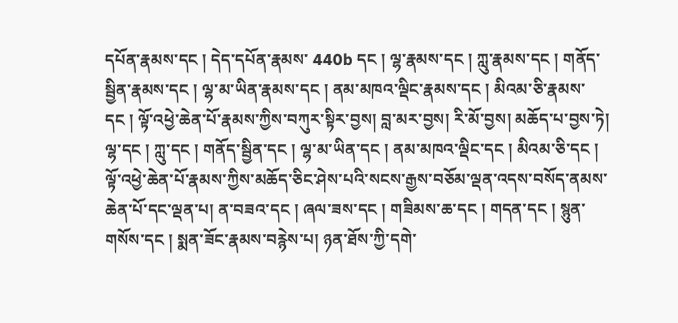དཔོན་རྣམས་དང ། དེད་དཔོན་རྣམས་ 440b དང ། ལྷ་རྣམས་དང ། ཀླུ་རྣམས་དང ། གནོད་སྦྱིན་རྣམས་དང ། ལྷ་མ་ཡིན་རྣམས་དང ། ནམ་མཁའ་ལྡིང་རྣམས་དང ། མིའམ་ཅི་རྣམས་དང ། ལྟོ་འཕྱེ་ཆེན་པོ་རྣམས་ཀྱིས་བཀུར་སྟིར་བྱས། བླ་མར་བྱས། རི་མོ་བྱས། མཆོད་པ་བྱས་ཏེ། ལྷ་དང ། ཀླུ་དང ། གནོད་སྦྱིན་དང ། ལྷ་མ་ཡིན་དང ། ནམ་མཁའ་ལྡིང་དང ། མིའམ་ཅི་དང ། ལྟོ་འཕྱེ་ཆེན་པོ་རྣམས་ཀྱིས་མཆོད་ཅིང་ཤེས་པའི་སངས་རྒྱས་བཅོམ་ལྡན་འདས་བསོད་ནམས་ཆེན་པོ་དང་ལྡན་པ། ན་བཟའ་དང ། ཞལ་ཟས་དང ། གཟིམས་ཆ་དང ། གདན་དང ། སྙུན་གསོས་དང ། སྨན་ཟོང་རྣམས་བརྙེས་པ། ཉན་ཐོས་ཀྱི་དགེ་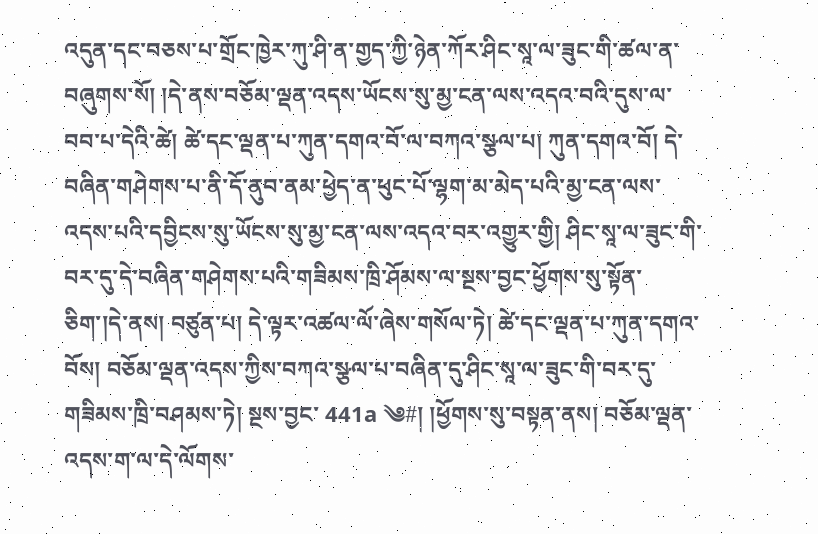འདུན་དང་བཅས་པ་གྲོང་ཁྱེར་ཀུ་ཤི་ན་གྱད་ཀྱི་ཉེན་ཀོར་ཤིང་སཱ་ལ་ཟུང་གི་ཚལ་ན་བཞུགས་སོ། །དེ་ནས་བཅོམ་ལྡན་འདས་ཡོངས་སུ་མྱ་ངན་ལས་འདའ་བའི་དུས་ལ་བབ་པ་དེའི་ཚེ། ཚེ་དང་ལྡན་པ་ཀུན་དགའ་བོ་ལ་བཀའ་སྩལ་པ། ཀུན་དགའ་བོ། དེ་བཞིན་གཤེགས་པ་ནི་དོ་ནུབ་ནམ་ཕྱེད་ན་ཕུང་པོ་ལྷག་མ་མེད་པའི་མྱ་ངན་ལས་འདས་པའི་དབྱིངས་སུ་ཡོངས་སུ་མྱ་ངན་ལས་འདའ་བར་འགྱུར་གྱི། ཤིང་སཱ་ལ་ཟུང་གི་བར་དུ་དེ་བཞིན་གཤེགས་པའི་གཟིམས་ཁྲི་ཤོམས་ལ་སྔས་བྱང་ཕྱོགས་སུ་སྟོན་ཅིག་།དེ་ནས། བཙུན་པ། དེ་ལྟར་འཚལ་ལོ་ཞེས་གསོལ་ཏེ། ཚེ་དང་ལྡན་པ་ཀུན་དགའ་བོས། བཅོམ་ལྡན་འདས་ཀྱིས་བཀའ་སྩལ་པ་བཞིན་དུ་ཤིང་སཱ་ལ་ཟུང་གི་བར་དུ་གཟིམས་ཁྲི་བཤམས་ཏེ། སྔས་བྱང་ 441a ༄#། །ཕྱོགས་སུ་བསྟན་ནས། བཅོམ་ལྡན་འདས་ག་ལ་དེ་ལོགས་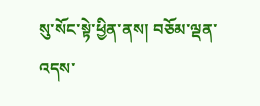སུ་སོང་སྟེ་ཕྱིན་ནས། བཅོམ་ལྡན་འདས་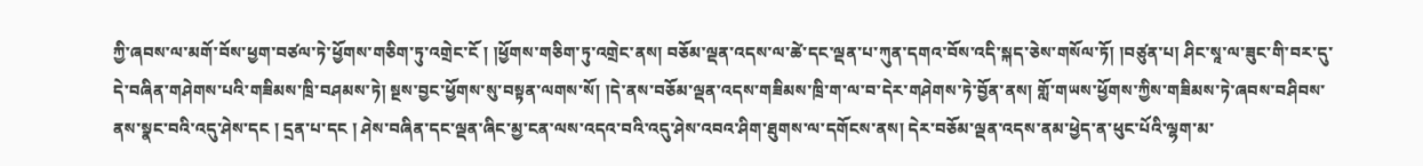ཀྱི་ཞབས་ལ་མགོ་བོས་ཕྱག་བཙལ་ཏེ་ཕྱོགས་གཅིག་ཏུ་འགྲེང་ངོ ། །ཕྱོགས་གཅིག་ཏུ་འགྲེང་ནས། བཅོམ་ལྡན་འདས་ལ་ཚེ་དང་ལྡན་པ་ཀུན་དགའ་བོས་འདི་སྐད་ཅེས་གསོལ་ཏོ། །བཙུན་པ། ཤིང་སཱ་ལ་ཟུང་གི་བར་དུ་དེ་བཞིན་གཤེགས་པའི་གཟིམས་ཁྲི་བཤམས་ཏེ། སྔས་བྱང་ཕྱོགས་སུ་བསྟན་ལགས་སོ། །དེ་ནས་བཅོམ་ལྡན་འདས་གཟིམས་ཁྲི་ག་ལ་བ་དེར་གཤེགས་ཏེ་བྱོན་ནས། གློ་གཡས་ཕྱོགས་ཀྱིས་གཟིམས་ཏེ་ཞབས་བཤིབས་ནས་སྣང་བའི་འདུ་ཤེས་དང ། དྲན་པ་དང ། ཤེས་བཞིན་དང་ལྡན་ཞིང་མྱ་ངན་ལས་འདའ་བའི་འདུ་ཤེས་འབའ་ཤིག་ཐུགས་ལ་དགོངས་ནས། དེར་བཅོམ་ལྡན་འདས་ནམ་ཕྱེད་ན་ཕུང་པོའི་ལྷག་མ་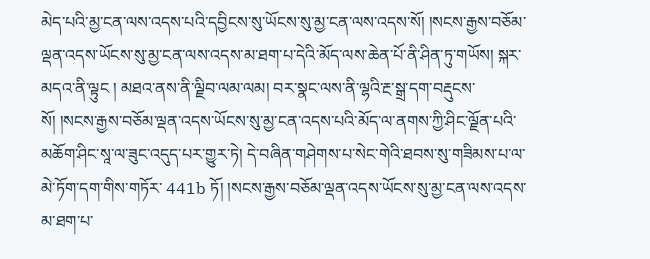མེད་པའི་མྱ་ངན་ལས་འདས་པའི་དབྱིངས་སུ་ཡོངས་སུ་མྱ་ངན་ལས་འདས་སོ། །སངས་རྒྱས་བཅོམ་ལྡན་འདས་ཡོངས་སུ་མྱ་ངན་ལས་འདས་མ་ཐག་པ་དེའི་མོད་ལས་ཆེན་པོ་ནི་ཤིན་ཏུ་གཡོས། སྐར་མདའ་ནི་ལྟུང ། མཐའ་ནས་ནི་ལྗིབ་ལམ་ལམ། བར་སྣང་ལས་ནི་ལྷའི་རྔ་སྒྲ་དག་བརྡུངས་སོ། །སངས་རྒྱས་བཅོམ་ལྡན་འདས་ཡོངས་སུ་མྱ་ངན་འདས་པའི་མོད་ལ་ནགས་ཀྱི་ཤིང་ལྗོན་པའི་མཆོག་ཤིང་སཱ་ལ་ཟུང་འདུད་པར་གྱུར་ཏེ། དེ་བཞིན་གཤེགས་པ་སེང་གེའི་ཐབས་སུ་གཟིམས་པ་ལ་མེ་ཏོག་དག་གིས་གཏོར་ 441b ཏོ། །སངས་རྒྱས་བཅོམ་ལྡན་འདས་ཡོངས་སུ་མྱ་ངན་ལས་འདས་མ་ཐག་པ་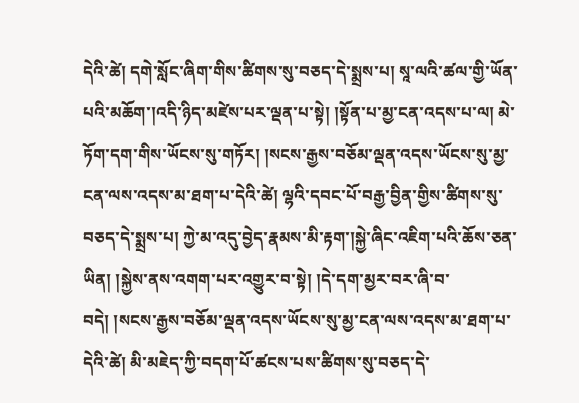དེའི་ཚེ། དགེ་སློང་ཞིག་གིས་ཚིགས་སུ་བཅད་དེ་སྨྲས་པ། སཱ་ལའི་ཚལ་གྱི་ཡོན་པའི་མཆོག་།འདི་ཉིད་མཛེས་པར་ལྡན་པ་སྟེ། །སྟོན་པ་མྱ་ངན་འདས་པ་ལ། མེ་ཏོག་དག་གིས་ཡོངས་སུ་གཏོར། །སངས་རྒྱས་བཅོམ་ལྡན་འདས་ཡོངས་སུ་མྱ་ངན་ལས་འདས་མ་ཐག་པ་དེའི་ཚེ། ལྷའི་དབང་པོ་བརྒྱ་བྱིན་གྱིས་ཚིགས་སུ་བཅད་དེ་སྨྲས་པ། ཀྱེ་མ་འདུ་བྱེད་རྣམས་མི་རྟག་།སྐྱེ་ཞིང་འཇིག་པའི་ཆོས་ཅན་ཡིན། །སྐྱེས་ནས་འགག་པར་འགྱུར་བ་སྟེ། །དེ་དག་མྱར་བར་ཞི་བ་བདེ། །སངས་རྒྱས་བཅོམ་ལྡན་འདས་ཡོངས་སུ་མྱ་ངན་ལས་འདས་མ་ཐག་པ་དེའི་ཚེ། མི་མཇེད་ཀྱི་བདག་པོ་ཚངས་པས་ཚིགས་སུ་བཅད་དེ་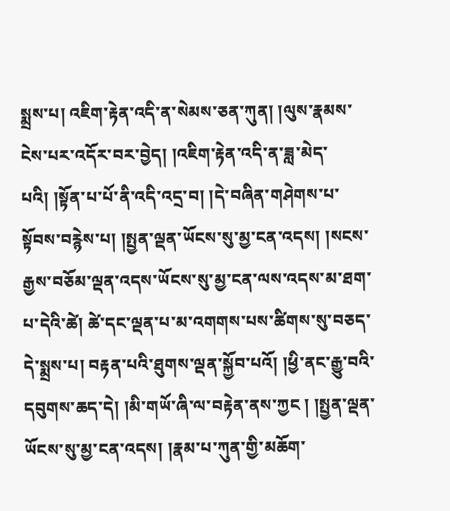སྨྲས་པ། འཇིག་རྟེན་འདི་ན་སེམས་ཅན་ཀུན། །ལུས་རྣམས་ངེས་པར་འདོར་བར་བྱེད། །འཇིག་རྟེན་འདི་ན་ཟླ་མེད་པའི། །སྟོན་པ་པོ་ནི་འདི་འདྲ་བ། །དེ་བཞིན་གཤེགས་པ་སྟོབས་བརྙེས་པ། །སྤྱན་ལྡན་ཡོངས་སུ་མྱ་ངན་འདས། །སངས་རྒྱས་བཅོམ་ལྡན་འདས་ཡོངས་སུ་མྱ་ངན་ལས་འདས་མ་ཐག་པ་དེའི་ཚེ། ཚེ་དང་ལྡན་པ་མ་འགགས་པས་ཚིགས་སུ་བཅད་དེ་སྨྲས་པ། བརྟན་པའི་ཐུགས་ལྡན་སྐྱོབ་པའོ། །ཕྱི་ནང་རྒྱུ་བའི་དབུགས་ཆད་དེ། །མི་གཡོ་ཞི་ལ་བརྟེན་ནས་ཀྱང ། །སྤྱན་ལྡན་ཡོངས་སུ་མྱ་ངན་འདས། །རྣམ་པ་ཀུན་གྱི་མཆོག་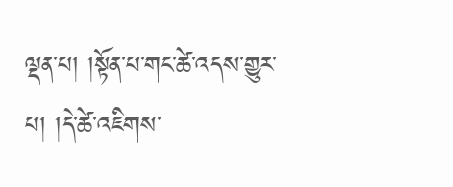ལྡན་པ། །སྟོན་པ་གང་ཚེ་འདས་གྱུར་པ། །དེ་ཚེ་འཇིགས་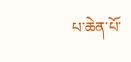པ་ཆེན་པོ་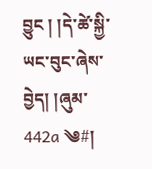བྱུང ། །དེ་ཚེ་སྐྱི་ཡང་བུང་ཞེས་བྱེད། །ཞུམ་ 442a ༄#།